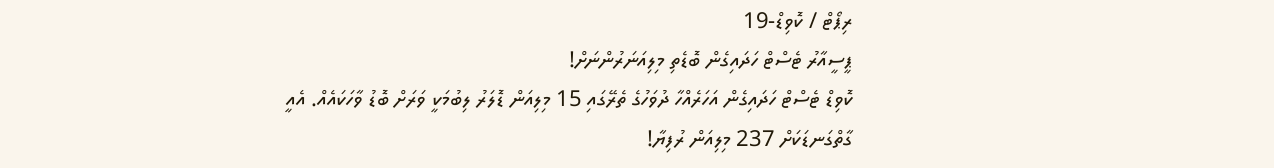ރިޕޯޓް / ކޮވިޑް-19
ޕީސީއާރު ޓެސްޓް ހަދައިގެން ބޮޑެތި މިލިއަނަރުންނަށް!
ކޮވިޑް ޓެސްޓް ހަދައިގެން އަހަރެއްހާ ދުވަހުގެ ތެރޭގައި 15 މިލިއަން ޑޮލަރު ލިބުމަކީ ވަރަށް ބޮޑު ވާހަކައެއް. އެއީ ގާތްގަނޑަކަށް 237 މިލިއަން ރުފިޔާ!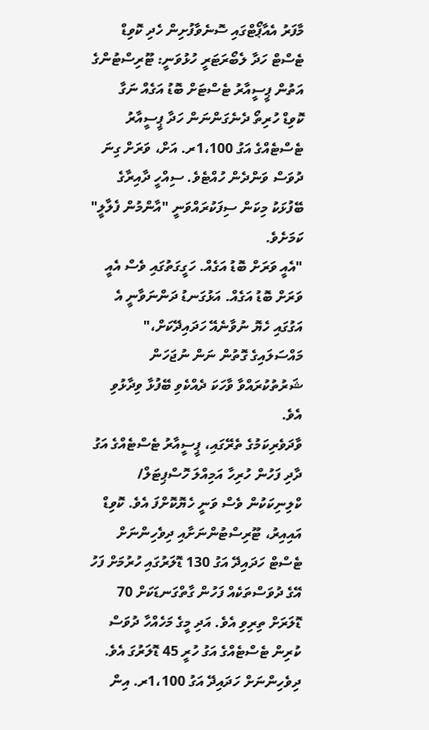މާފަރު އެއާޕޯޓްގައި ސޮނެވާފުށިން ހެދި ކޮވިޑް ޓެސްޓް ހަދާ ލެބޯރަޓަރީ ހުޅުވަނީ: ޓޫރިސްޓުންގެ އަތުން ޕީސީއާރު ޓެސްޓަށް ބޮޑު އަގެއް ނަގާ
ކޮވިޑް ހުރިތޯ ދެނެގަންނަން ހަދާ ޕީސީއާރު ޓެސްޓެއްގެ އަގު 1،100ރ. އަށް، ވަރަށް ގިނަ ދުވަސް ވަންދެން ހުއްޓެވެ. ސިއްހީ ދާއިރާގެ ބޭފުޅަކު މިކަން ސިފަކުރައްވަނީ "އާންމުން ފެލާލީ" ކަމަށެވެ.
"އެއީ ވަރަށް ބޮޑު އަގެއް. ހަގީގަތުގައި ވެސް އެއީ ވަރަށް ބޮޑު އަގެއް. އަޅުގަނޑު ދަންނަވާނީ އެ އަގުގައި ހެޔޮ ނުވާނެއޭ ހަދައިދޭކަށް،" މައްސަލައިގެ ގޮތުން ނަން ނުޖަހަން ޝަރުތުކުރައްވާ ވާހަކަ ދެއްކެވި ބޭފުޅާ ވިދާޅުވި އެވެ.
ވާދަވެރިކަމުގެ ތެރޭގައި، ޕީސީއާރު ޓެސްޓެއްގެ އަގު ދާދި ފަހުން ހުރިހާ އަމިއްލަ ހޮސްޕިޓަލް/ ކްލިނިކަކުން ވެސް ވަނީ ހެޔޮކޮށްފަ އެވެ. ކޮވިޑް އައިއިރު، ޓޫރިސްޓުންނަށާއި ދިވެހިންނަށް ޓެސްޓް ހަދައިދޭ އަގު 130 ޑޮލަރުގައި ހުރުމަށް ފަހު އޭގެ ދުވަސްތަކެއް ފަހުން ގާތްގަނޑަކަށް 70 ޑޮލަރަށް ތިރިވި އެވެ. އަދި މީގެ މަހެއްހާ ދުވަސް ކުރިން ޓެސްޓެއްގެ އަގު ހުރީ 45 ޑޮލަރުގަ އެވެ. ދިވެހިންނަށް ހަދައިދޭ އަގު 1،100ރ. އިން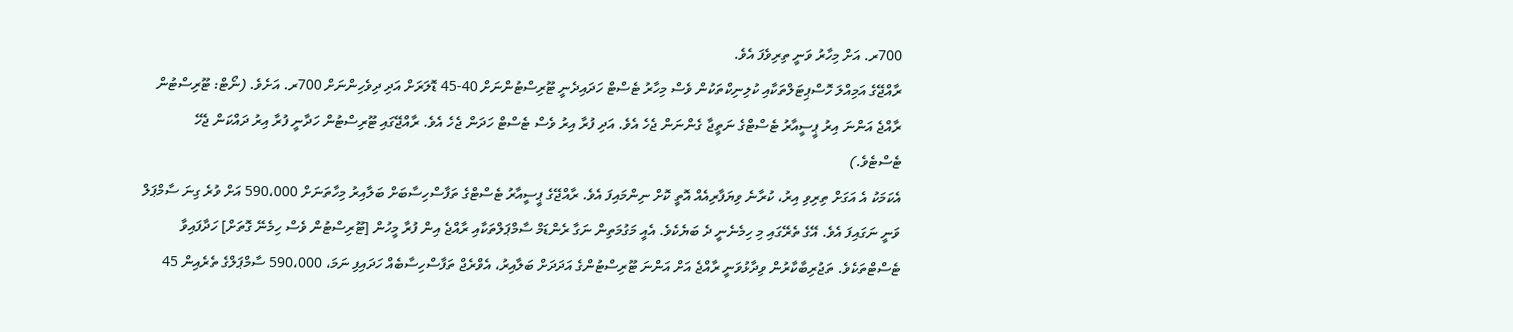700ރ. އަށް މިހާރު ވަނީ ތިރިވެފަ އެވެ.
ރާއްޖޭގެ އަމިއްލަ ހޮސްޕިޓަލްތަކާއި ކުލިނިކްތަކުން ވެސް މިހާރު ޓެސްޓް ހަދައިދެނީ ޓޫރިސްޓުންނަށް 40-45 ޑޮލަރަށް އަދި ދިވެހިންނަށް 700ރ. އަށެވެ. (ނޯޓް: ޓޫރިސްޓުން ރާއްޖެ އަންނަ އިރު ޕީސީއާރު ޓެސްޓްގެ ނަތީޖާ ގެންނަން ޖެހެ އެވެ. އަދި ފުރާ އިރު ވެސް ޓެސްޓް ހަދަން ޖެހެ އެވެ. ރާއްޖޭގައި ޓޫރިސްޓުން ހަދާނީ ފުރާ އިރު ދައްކަން ޖެހޭ ޓެސްޓެވެ.)
އެކަމަކު އެ އަގަށް ތިރިވި އިރު، ކުރާނެ ވިޔަފާރިއެއް އޮތީ ކޮށް ނިންމައިފަ އެވެ. ރާއްޖޭގެ ޕީސީއާރު ޓެސްޓްގެ ތަފާސްހިސާބަށް ބަލާއިރު މިހާތަނަށް 590،000 އަށް ވުރެ ގިނަ ސާމްޕަލް ވަނީ ނަގައިފަ އެވެ. އޭގެ ތެރޭގައި މި ހިމެނެނީ ދެ ބަޔެކެވެ. އެއީ މަގުމަތިން ނަގާ ރެންޑަމް ސާމްޕަލްތަކާއި ރާއްޖެ އިން ފުރާ މީހުން [ޓޫރިސްޓުން ވެސް ހިމެނޭ ގޮތަށް] ހަދާފައިވާ ޓެސްޓްތަކެވެ. ތަޖުރިބާކާރުން ވިދާޅުވަނީ ރާއްޖެ އަށް އަންނަ ޓޫރިސްޓުންގެ އަދަދަށް ބަލާއިރު، އެވްރެޖް ތަފާސްހިސާބެއް ހަދައިފި ނަމަ، 590،000 ސާމްޕަލްގެ ތެރެއިން 45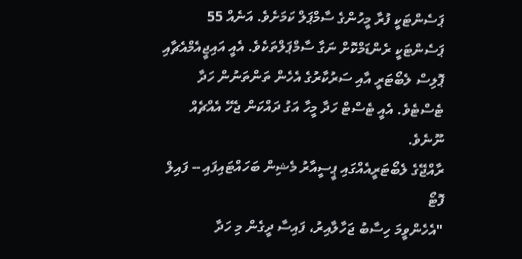ޕަސެންޓަކީ ފުރާ މީހުންގެ ސާމްޕަލް ކަމަށެވެ. އަނެއް 55 ޕަސެންޓަކީ ރެންޑަމްކޮށް ނަގާ ސާމްޕަލްތަކެވެ. އެއީ އައިޖީއެމްއެޗާއި ޕޮލިސް ލެބޯޓަރީ އާއި ސަރުކާރުގެ އެހެން ތަންތަނުން ހަދާ ޓެސްޓެވެ. އެއީ ޓެސްޓް ހަދާ މީހާ އަގު ދައްކަން ޖެހޭ އެއްޗެއް ނޫނެވެ.
ރާއްޖޭގެ ލެބޯޓަރީއެއްގައި ޕީސީއާރު މެޝިން ބަހައްޓައިފައި -- ފައިލް ފޮޓޯ
"އެހެންވީމަ ހިސާބު ޖަހާލާއިރު، ފައިސާ ދީގެން މި ހަދާ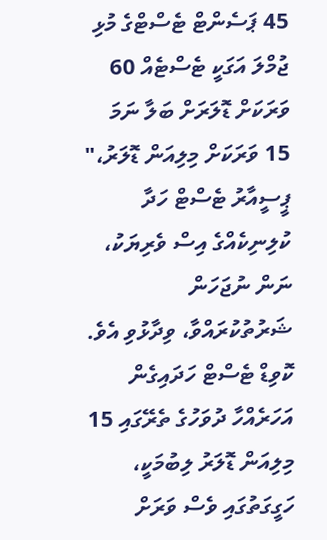45 ޕަސެންޓް ޓެސްޓްގެ މުޅި ޖުމްލަ އަގަކީ ޓެސްޓެއް 60 ވަރަކަށް ޑޮލަރަށް ބަލާ ނަމަ 15 ވަރަކަށް މިލިއަން ޑޮލަރު،" ޕީސީއާރު ޓެސްޓް ހަދާ ކުލިނިކެއްގެ އިސް ވެރިޔަކު، ނަން ނުޖަހަން ޝަރުތުކުރައްވާ، ވިދާޅުވި އެވެ.
ކޮވިޑް ޓެސްޓް ހަދައިގެން އަހަރެއްހާ ދުވަހުގެ ތެރޭގައި 15 މިލިއަން ޑޮލަރު ލިބުމަކީ، ހަގީގަތުގައި ވެސް ވަރަށް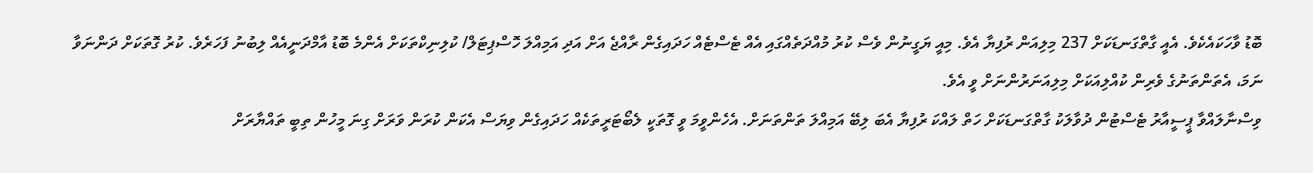ބޮޑު ވާހަކައެކެވެ. އެއީ ގާތްގަނޑަކަށް 237 މިލިއަން ރުފިޔާ އެވެ. މިއީ ޔަގީނުން ވެސް ކުރު މުއްދަތެއްގައި އެއް ޓެސްޓެއް ހަދައިގެން ރާއްޖެ އަށް އަދި އަމިއްލަ ހޮސްޕިޓަލް/ ކުލިނިކްތަކަށް އެންމެ ބޮޑު އާމްދަނީއެއް ލިބުނު ފަހަރެވެ. ކުރު ގޮތަކަށް ދަންނަވާ ނަމަ، އެތަންތަނުގެ ވެރިން ކުއްލިއަކަށް މިލިއަނަރުންނަށް ވީ އެވެ.
ވިސްނާލައްވާ ޕީސީއާރު ޓެސްޓުން ދުވާލަކު ގާތްގަނޑަކަށް ހަތް ލައްކަ ރުފިޔާ އެބަ ލިބޭ އަމިއްލަ ތަންތަނަށް. އެހެންވީމަ ވީ ގޮތަކީ ލެބޯޓަރީތަކެއް ހަދައިގެން ވިޔަސް އެކަން ކުރަން ވަރަށް ގިނަ މީހުން ތިބީ ތައްޔާރަށް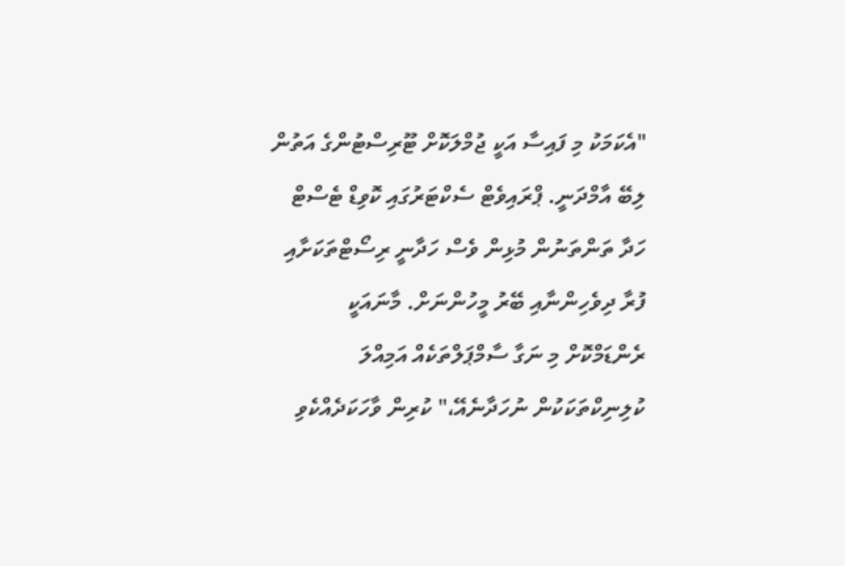"އެކަމަކު މި ފައިސާ އަކީ ޖުމްލަކޮށް ޓޫރިސްޓުންގެ އަތުން ލިބޭ އާމްދަނީ. ޕްރައިވެޓް ސެކްޓަރުގައި ކޮވިޑް ޓެސްޓް ހަދާ ތަންތަނުން މުޅިން ވެސް ހަދާނީ ރިސޯޓްތަކަށާއި ފުރާ ދިވެހިންނާއި ބޭރު މީހުންނަށް. މާނައަކީ ރެންޑަމްކޮށް މި ނަގާ ސާމްޕަލްތަކެއް އަމިއްލަ ކުލިނިކްތަކަކުން ނުހަދާނެއޭ،" ކުރިން ވާހަކަދެއްކެވި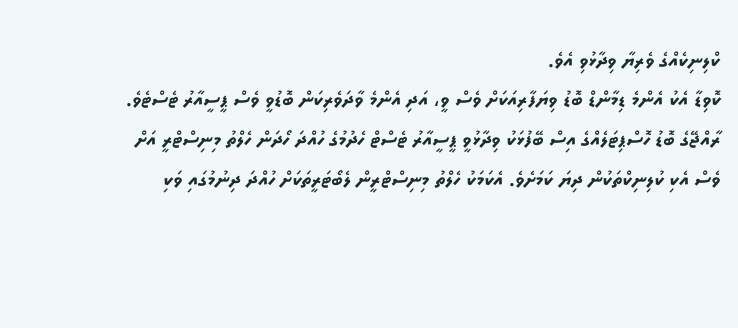ކްލިނިކެއްގެ ވެރިޔާ ވިދާޅުވި އެވެ.
ކޮވިޑާ އެކު އެންމެ ޑިމާންޑް ބޮޑު ވިޔަފާރިއަކަށް ވެސް ވީ، އަދި އެންމެ ވާދަވެރިކަން ބޮޑުވީ ވެސް ޕީސީއާރު ޓެސްޓެވެ. ރާއްޖޭގެ ބޮޑު ހޮސްޕިޓަލެއްގެ އިސް ބޭފުޅަކު ވިދާޅުވީ ޕީސީއާރު ޓެސްޓް ހެދުމުގެ ހުއްދަ ހޯދަން ހެލްތު މިނިސްޓްރީ އަށް ވެސް އެކި ކުލިނިކްތަކުން ދިޔަ ކަމަށެވެ. އެކަމަކު ހެލްތު މިނިސްޓްރީން ލެބޯޓަރީތަކަށް ހުއްދަ ދިނުމުގައި ވަކި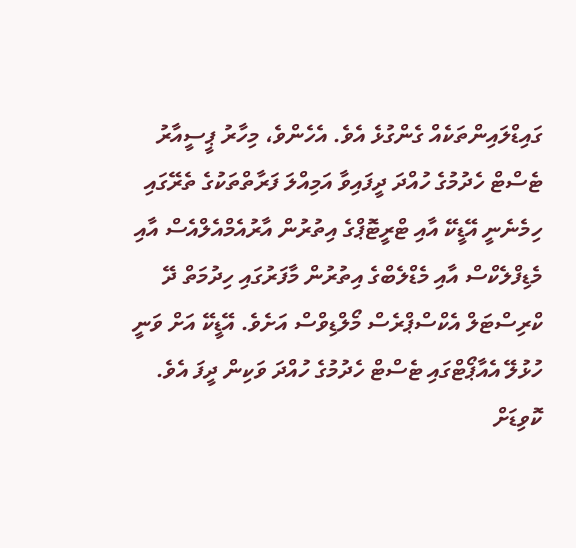ގައިޑްލައިންތަކެއް ގެންގުޅެ އެވެ. އެހެންވެ، މިހާރު ޕީސީއާރު ޓެސްޓް ހެދުމުގެ ހުއްދަ ދީފައިވާ އަމިއްލަ ފަރާތްތަކުގެ ތެރޭގައި ހިމެނެނީ އޭޑީކޭ އާއި ޓްރީޓޮޕްގެ އިތުރުން އާރުއެމްއެލްއެސް އާއި މެޑިފްލެކްސް އާއި މެޑްލެބްގެ އިތުރުން މާފަރުގައި ހިދުމަތް ދޭ ކްރިސްޓަލް އެކްސްޕްރެސް މޯލްޑިވްސް އަށެވެ. އޭޑީކޭ އަށް ވަނީ ހުޅުލޭ އެއާޕޯޓްގައި ޓެސްޓް ހެދުމުގެ ހުއްދަ ވަކިން ދީފަ އެވެ.
ކޮވިޑަށް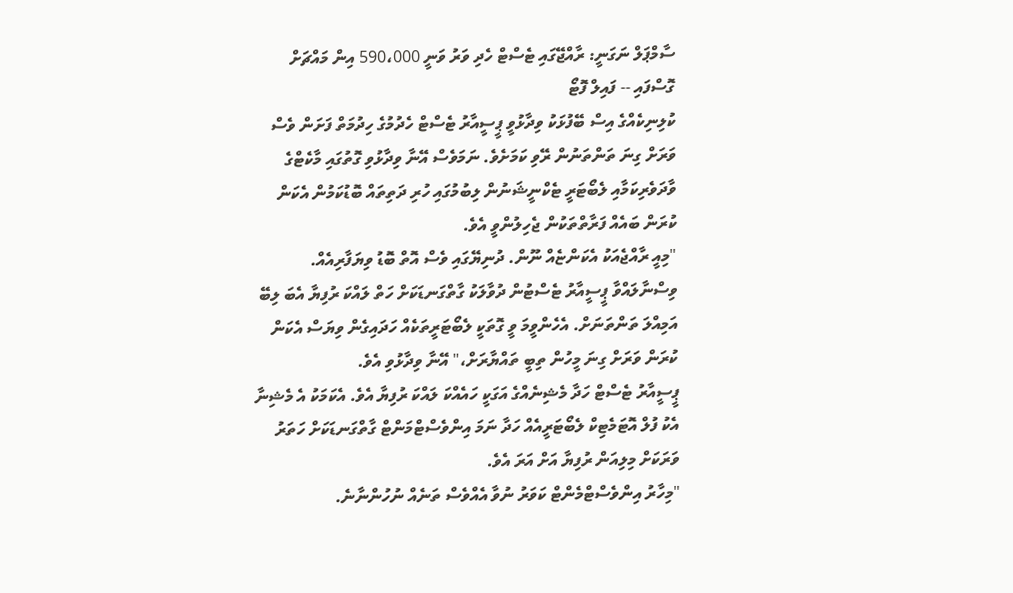ސާމްޕަލް ނަގަނީ: ރާއްޖޭގައި ޓެސްޓް ހެދި ވަރު ވަނީ 590،000 އިން މައްޗަށް ގޮސްފައި -- ފައިލް ފޮޓޯ
ކުލިނިކެއްގެ އިސް ބޭފުޅަކު ވިދާޅުވީ ޕީސީއާރު ޓެސްޓް ހެދުމުގެ ހިދުމަތް ފަށަން ވެސް ވަރަށް ގިނަ ތަންތަނުން ރޭވި ކަމަށެވެ. ނަމަވެސް އޭނާ ވިދާޅުވި ގޮތުގައި މާކެޓްގެ ވާދަވެރިކަމާއި ލެބޯޓަރީ ޓެކްނީޝަނުން ލިބުމުގައި ހުރި ދަތިތައް ބޮޑުކަމުން އެކަން ކުރަން ބައެއް ފަރާތްތަކުން ޖެހިލުންވީ އެވެ.
"މިއީ ރާއްޖެއަކު އެކަންޏެއް ނޫން. ދުނިޔޭގައި ވެސް އޮތް ބޮޑު ވިޔަފާރިއެއް. ވިސްނާލައްވާ ޕީސީއާރު ޓެސްޓުން ދުވާލަކު ގާތްގަނޑަކަށް ހަތް ލައްކަ ރުފިޔާ އެބަ ލިބޭ އަމިއްލަ ތަންތަނަށް. އެހެންވީމަ ވީ ގޮތަކީ ލެބޯޓަރީތަކެއް ހަދައިގެން ވިޔަސް އެކަން ކުރަން ވަރަށް ގިނަ މީހުން ތިބީ ތައްޔާރަށް،" އޭނާ ވިދާޅުވި އެވެ.
ޕީސީއާރު ޓެސްޓް ހަދާ މެޝިނެއްގެ އަގަކީ ހައެއްކަ ލައްކަ ރުފިޔާ އެވެ. އެކަމަކު އެ މެޝިނާ އެކު ފުލް އޮޓަމެޓިކް ލެބޯޓަރީއެއް ހަދާ ނަމަ އިންވެސްޓްމަންޓް ގާތްގަނޑަކަށް ހަތަރު ވަރަކަށް މިލިއަން ރުފިޔާ އަށް އަރަ އެވެ.
"މިހާރު އިންވެސްޓްމެންޓް ކަވަރު ނުވާ އެއްވެސް ތަނެއް ނުހުންނާނެ.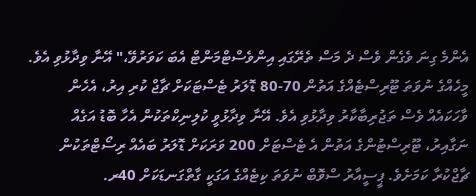އެންމެ ގިނަ ވެގެން ވެސް ދެ މަސް ތެރޭގައި އިންވެސްޓްމަންޓް އެބަ ކަވަރުވޭ،" އޭނާ ވިދާޅުވި އެވެ.
މީހެއްގެ ނުވަތަ ޓޫރިސްޓެއްގެ އަތުން 70-80 ޑޮލަރު ޓެސްޓަކަށް ޗާޖް ކުރި އިރު، އެހެން ވާހަކައެއް ވެސް ތަޖުރިބާކާރު ވިދާޅުވި އެވެ. އޭނާ ވިދާޅުވީ ކުލިނިކްތަކުން އެހާ ބޮޑު އަގެއް ނަގާއިރު، ޓޫރިސްޓުންގެ އަތުން އެ ޓެސްޓަށް 200 ވަރަކަށް ޑޮލަރު ބައެއް ރިސޯޓްތަކުން ޗާޖްކުރާ ކަމަށެވެ. ޕީސީއާރު ސްވޮބް ނުވަތަ ކިޓެއްގެ އަގަކީ ގާތްގަނޑަކަށް 40ރ.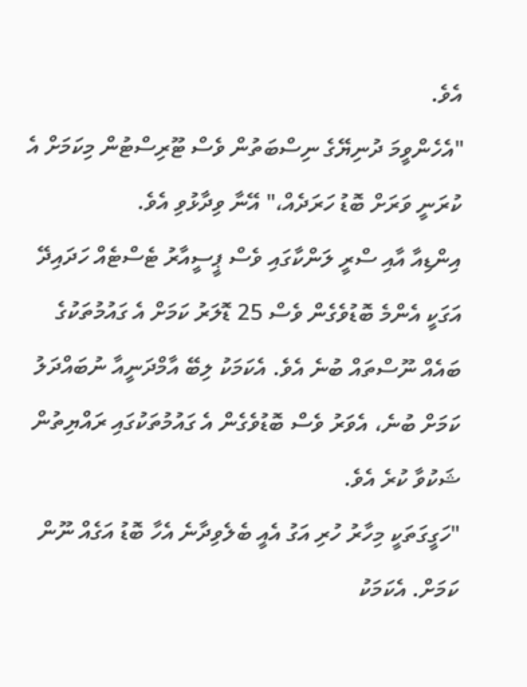އެވެ.
"އެހެންވީމަ ދުނިޔޭގެ ނިސްބަތުން ވެސް ޓޫރިސްޓުން މިކަމަށް އެ ކުރަނީ ވަރަށް ބޮޑު ހަރަދެއް،" އޭނާ ވިދާޅުވި އެވެ.
އިންޑިއާ އާއި ސްރީ ލަންކާގައި ވެސް ޕީސީއާރު ޓެސްޓެއް ހަދައިދޭ އަގަކީ އެންމެ ބޮޑުވެގެން ވެސް 25 ޑޮލަރު ކަމަށް އެ ގައުމުތަކުގެ ބައެއް ނޫސްތައް ބުނެ އެވެ. އެކަމަކު ލިބޭ އާމްދަނީއާ ނުބައްދަލު ކަމަށް ބުނެ، އެވަރު ވެސް ބޮޑުވެގެން އެ ގައުމުތަކުގައި ރައްޔިތުން ޝަކުވާ ކުރެ އެވެ.
"ހަގީގަތަކީ މިހާރު ހުރި އަގު އެއީ ބެލެވިދާނެ އެހާ ބޮޑު އަގެއް ނޫން ކަމަށް. އެކަމަކު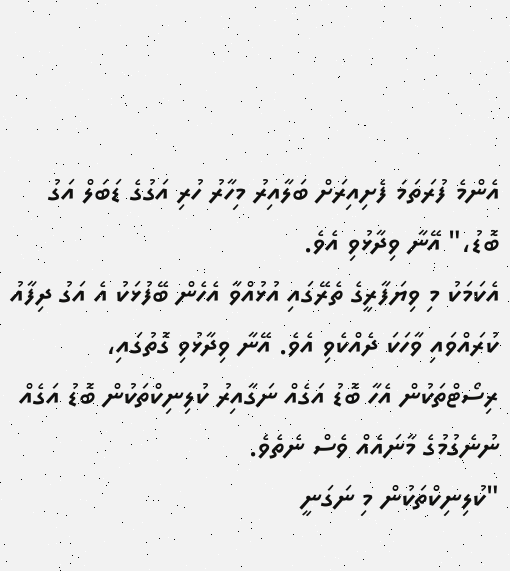އެންމެ ފުރަތަމަ ފެށިއިރަށް ބަލާއިރު މިހާރު ހުރި އަގުގެ ޑަބަލް އަގު ބޮޑު،" އޭނާ ވިދާޅުވި އެވެ.
އެކަމަކު މި ވިޔަފާރީގެ ތެރޭގައި އުޅުއްވާ އެހެން ބޭފުޅަކު އެ އަގު ދިފާއު ކުރައްވައި ވާހަކަ ދެއްކެވި އެވެ. އޭނާ ވިދާޅުވި ގޮތުގައި، ރިސޯޓްތަކުން އެހާ ބޮޑު އަގެއް ނަގާއިރު ކުލިނިކްތަކުން ބޮޑު އަގެއް ނުނެގުމުގެ މާނައެއް ވެސް ނެތެވެ.
"ކުލިނިކްތަކުން މި ނަގަނީ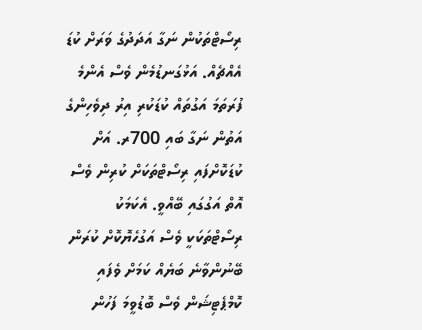ރިސޯޓްތަކުން ނަގާ އަދަދުގެ ވަރަށް ކުޑަ އެއްޗެއް. އަޅުގަނޑުމެން ވެސް އެންމެ ފުރަތަމަ އަގުތައް ކުޑަކުރި އިރު ދިވެހިންގެ އަތުން ނަގާ ބައި 700ރ. އަށް ކުޑަކޮށްފައި ރިސޯޓްތަކަށް ކުރިން ވެސް އޮތް އަގުގައި ބޭއްވީ. އެކަމަކު ރިސޯޓްތަކަކީ ވެސް އަގުހެޔޮކޮށް ކުރަން ބޭނުންވާނެ ބަޔެއް ކަމަށް ވެފައި ކޮމްޕެޓިޝަން ވެސް ބޮޑުވީމަ ފަހުން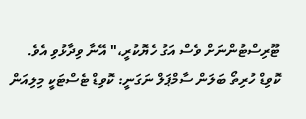ޓޫރިސްޓުންނަށް ވެސް އަގު ހެޔޮކުރީ،" އޭނާ ވިދާޅުވި އެވެ.
ކޮވިޑް ހުރިތޯ ބަލަން ސާމްޕަލް ނަގަނީ: ކޮވިޑް ޓެސްޓަކީ މިލިއަން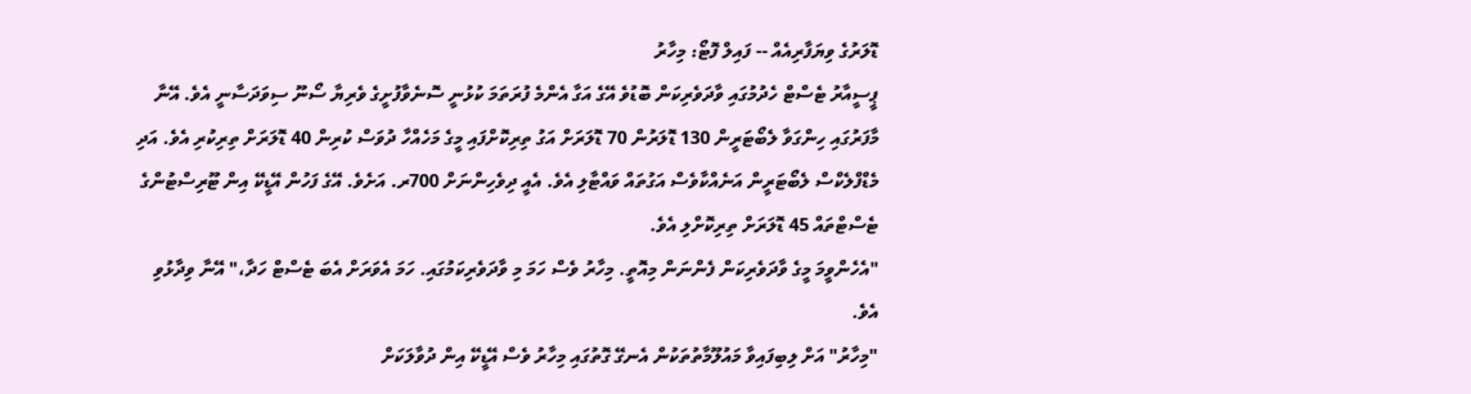ޑޮލަރުގެ ވިޔަފާރިއެއް -- ފައިލް ފޮޓޯ: މިހާރު
ޕީސީއާރު ޓެސްޓް ހެދުމުގައި ވާދަވެރިކަން ބޮޑުވެ އޭގެ އަގާ އެންމެ ފުރަތަމަ ކުޅުނީ ސޮނެވާފުށީގެ ވެރިޔާ ސޯނޫ ސިވަދަސާނީ އެވެ. އޭނާ މާފަރުގައި ހިންގަވާ ލެބޯޓަރީން 130 ޑޮލަރުން 70 ޑޮލަރަށް އަގު ތިރިކޮށްފައި މީގެ މަހެއްހާ ދުވަސް ކުރިން 40 ޑޮލަރަށް ތިރިކުރި އެވެ. އަދި މެޑްފްލެކްސް ލެބޯޓަރީން އަނެއްކާވެސް އަގުތައް ވައްޓާލި އެވެ. އެއީ ދިވެހިންނަށް 700ރ. އަށެވެ. އޭގެ ފަހުން އޭޑީކޭ އިން ޓޫރިސްޓުންގެ ޓެސްޓްތައް 45 ޑޮލަރަށް ތިރިކޮށްލި އެވެ.
"އެހެންވީމަ މީގެ ވާދަވެރިކަން ފެންނަން މިއޮތީ. މިހާރު ވެސް ހަމަ މި ވާދަވެރިކަމުގައި. ހަމަ އެވަރަށް އެބަ ޓެސްޓް ހަދާ،" އޭނާ ވިދާޅުވި އެވެ.
"މިހާރު" އަށް ލިބިފައިވާ މައުލޫމާތުތަކުން އެނގޭ ގޮތުގައި މިހާރު ވެސް އޭޑީކޭ އިން ދުވާލަކަށް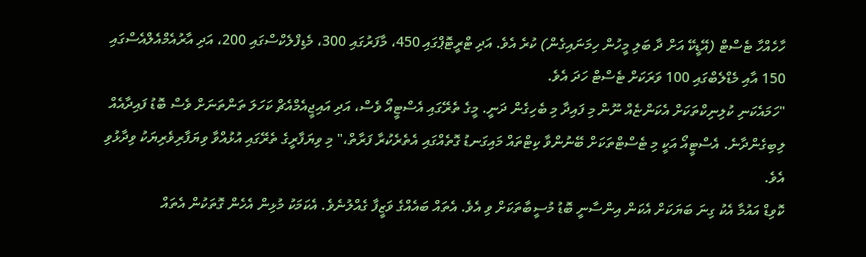ހާހެއްހާ ޓެސްޓް (އޭޑީކޭ އަށް ދާ ބަލި މީހުން ހިމަނައިގެން) ކުރެ އެވެ. އަދި ޓްރީޓޮޕްގައި 450، މާފަރުގައި 300، މެޑިފްލެކްސްގައި 200، އަދި އާރުއެމްއެލްއެސްގައި 150 އާއި މެޑްލެބްގައި 100 ވަރަކަށް ޓެސްޓް ހަދަ އެވެ.
"ހަމައެކަނި ކުލިނިކްތަކަށް އެކަންޏެއް ނޫން މި ފައިދާ މި ބެހިގެން ދަނީ. މީގެ ތެރޭގައި އެސްޓީއޯ ވެސް، އަދި އައިޖީއެމްއެޗް ކަހަލަ ތަންތަނަށް ވެސް ބޮޑު ފައިދާއެއް ލިބިގެންދާނެ. އެސްޓީއޯ އަކީ މި ޓެސްޓްތަކަށް ބޭނުންވާ ކިޓްތައް މައިގަނޑު ގޮތެއްގައި އެތެރެކުރާ ފަރާތް،" މި ވިޔަފާރީގެ ތެރޭގައި އުޅުއްވާ ވިޔަފާރިވެރިޔަކު ވިދާޅުވި އެވެ.
ކޮވިޑް އައުމާ އެކު ގިނަ ބަޔަކަށް އެކަން އިންސާނީ ބޮޑު މުސީބާތަކަށް ވި އެވެ. އެތައް ބައެއްގެ ވަޒީފާ ގެއްލުނެވެ. އެކަމަކު މުޅިން އެހެން ގޮތަކުން އެތައް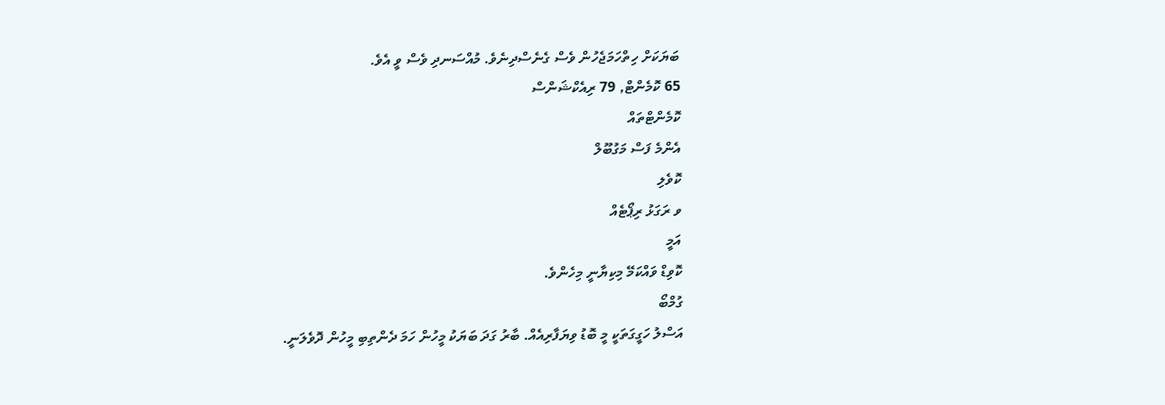ބަޔަކަށް ހިތްހަމަޖެހުން ވެސް ގެނެސްދިނެވެ. މުއްސަނދި ވެސް ވީ އެވެ.
65 ކޮމެންޓް, 79 ރިއެކްޝަންސް
ކޮމެންޓްތައް
އެންމެ ފަސް މަގުބޫލް
ކޮވެލި
ވ ރަގަޅު ރިޕޯޓެއް
އަމީ
ކޮވިޑް ވައްކަމޭ މިކިޔާނީ މިހެންވެ.
ގުމްބޯ
އަސްލު ހަގީގަތަކީ މީ ބޮޑު ވިޔަފާރިއެއް. ބާރު ގަދަ ބަޔަކު މީހުން ހަމަ ދެންތިބި މީހުން ދޮވެލަނީ.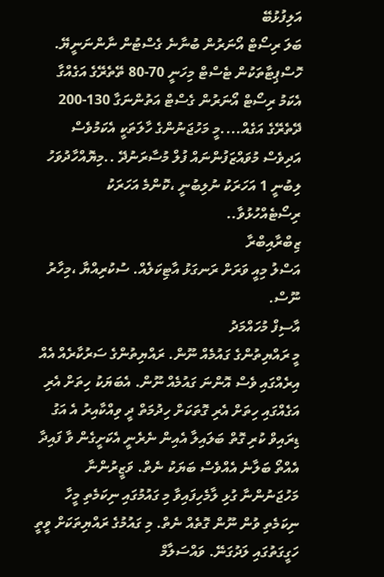އަލިފުޅުބޭ
ބަލަ ރިސޯޓް އޯނަރުން ބުނާނެ ގެސްޓުން ނާންނަނީޔޭ. ހޮސްޕިޓާތަކުން ޓެސްޓް މިހަނީ 70-80 ތޭތެރޭގެ އަގެއްގާ އެކަމު ރިސޯޓް އޯނަރުން ގެސްޓް އަތުންނަގާ 130-200 ދޭތެރޭގެ އަގެއް....މީ މަހުޖަނުންގެ ހާލަތަކީ އެކަމުވެސް އަދިވެސް މުވައްޒަފުންނައް ފުލް މުސާރަނުދޭ ..މިޔޮއްހާދުވަހު ލިބުނީ 1 އަހަރަކު ނުލިބުނީ ،ކޮންމެ އަހަރަކު ރިސޯޓެއްހުޅުވާ..
ޒިބްރާއިބްރާ
އަސްލު މިއީ ވަރަށް ރަނގަޅު އާޓިކަލެއް. ސުކުރިއްޔާ ،މިހާރު ނޫސް.
އާސިފް މުހައްމަދު
މީ ރައްޔިތުންގެ ގައުމެއް ނޫން. ރައްޔިތުންގެ ސަރުކާރެއް އެއް އިރެއްގައި ވެސް އޮންނަ ގައުމެއް ނޫން. އެބަޔަކު ހިތަށް އެރި އަގެއްގައި ހިތަށް އެރި ގޮތަކަށް ހިދުމަތް ދީ ވިއްކާއިރު އެ އަގު ޑިރައިވް ކުރި ގޮތް ބަލައިލާ އެއިން ނެރެނީ އެކަށީގެން ވާ ފައިދާ އެއްތޯ ބަލާނެ އެއްވެސް ބަޔަކު ނެތް. ވަޒީރުންނާ މަހުޖަނުންނާ ގުޅި ލާމެހިފައިވާ މި ގައުމުގައި ނިކަމެތި މީހާ ނިކަމެތި ވުން ނޫން ގޮތެއް ނެތް. މި ގައުމުގެ ރައްޔިތަކަށް ވީތީ ހަގީގަތުގައި ލަދުގަނޭ. ވައްސަލާމް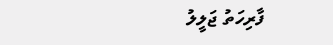ފާރިހަތު ޖަލީލު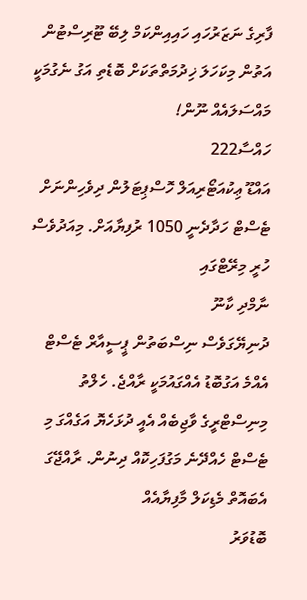ފާރިގެ ނަޒަރުހައި ހައިއިންކަމް ލިބޭ ޓޫރިސްޓުން އަތުން މިކަހަލަ ޚިދުމަތްތަކަށް ބޮޑެތި އަގު ނެގުމަކީ މައްސަލައެއް ނޫން!
ހައްސާ222
އައްޑޫ ޢިކުއަޓޯރިއަލް ހޮސްޕިޓަލުން ދިވެހިންނަށް ޓެސްޓް ހަދާދެނީ 1050 ރުފިޔާއަށް. މިއަދުވެސް ހުރީ މިރޭޓްގައި
ނާމްދި ކާނޫ
ދުނިޔޭގަވެސް ނިސްބަތުން ޕީސީއާރް ޓެސްޓް އެއްމެ އަގުބޮޑު އެއްގައުމަކީ ރާއްޖެ. ހެލްތު މިނިސްޓްރީގެ ވާޖިބެއް އެއީ ދުޅަހެޔޮ އަގެއްގަ މި ޓެސްޓް ހެއްދޭނެ މަގުފަހިކޮއް ދިނުން. ރާއްޖޭގަ އެބައޮތް މެޑިކަލް މާފިޔާއެއް
ބޮޑުވަރު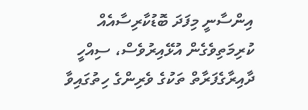އިންސާނީ މިފަދަ ބޮޑުކާރިސާއެއް ކުރިމަތިވެގެން އުޅޭއިރުވެސް، ސިއްހީ ދާއިރާގެފަރާތް ތަކުގެ ވެރިންގެ ހިތުގައިވާ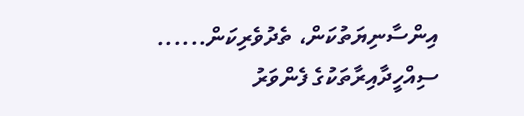އިންސާނިޔަތުކަން، ތެދުވެރިކަން...... ސިއްހީދާއިރާތަކުގެ ފެންވަރު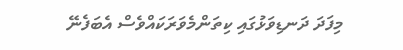މިފަދަ ދަނޑިވަޅުގައި ކިތަންމެވަރަކައްވެސް އެބަފެނޭ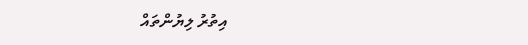އިތުރު ލިޔުންތައް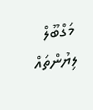މަގްބޫލް ލިޔުންތައް